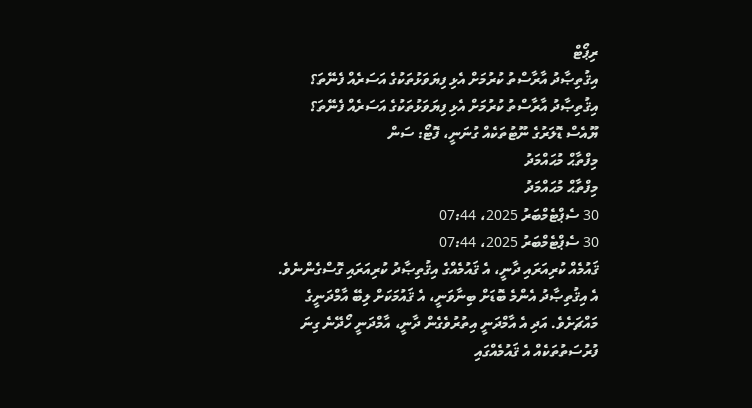ރިޕޯޓް
އިޤުތިޞާދު އާރާސްތު ކުރުމަށް އެޅި ފިޔަވަޅުތަކުގެ އަސަރެއް ފެނޭތަ؟
އިޤުތިޞާދު އާރާސްތު ކުރުމަށް އެޅި ފިޔަވަޅުތަކުގެ އަސަރެއް ފެނޭތަ؟
ޔޫއެސް ޑޮލަރުގެ ނޫޓުތަކެއް ގުނަނީ، ފޮޓޯ: ސަން
މިފްތާޙް މުޙައްމަދު
މިފްތާޙް މުޙައްމަދު
30 ސެޕްޓެމްބަރު 2025، 07:44
30 ސެޕްޓެމްބަރު 2025، 07:44
ޤައުމެއް ކުރިއަރައި ދާނީ، އެ ޤައުމެއްގެ އިޤުތިޞާދު ކުރިއަރައި ގޮސްގެންނެވެ. އެ އިޤުތިޞާދު އެންމެ ބޮޑަށް ބިނާވަނީ، އެ ޤައުމަކަށް ލިބޭ އާމްދަނީގެ މައްޗަށެވެ. އަދި އެ އާމްދަނީ އިތުރުވެގެން ދާނީ، އާމްދަނީ ހޯދޭނެ ގިނަ ފުރުސަތުތަކެއް އެ ޤައުމެއްގައި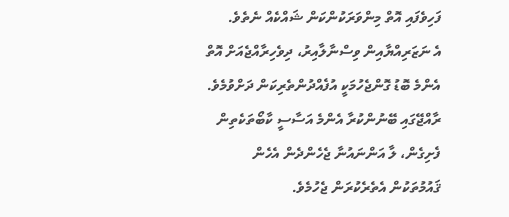ފަހިވެފައި އޮތް މިންވަރަކުންކަން ޝައްކެއް ނެތެވެ.
އެ ނަޒަރިއްޔާއިން ވިސްނާލާއިރު، ދިވެހިރާއްޖެއަށް އޮތް އެންމެ ބޮޑު ގޮންޖެހުމަކީ އުފެއްދުންތެރިކަން ދަށްވުމެވެ. ރާއްޖޭގައި ބޭނުންކުރާ އެންމެ އަސާސީ ކާބޯތަކެތިން ފެށިގެން، ލާ އަންނައުނާ ޖެހެންދެން އެހެން ޤައުމުތަކުން އެތެރެކުރަން ޖެހުމެވެ.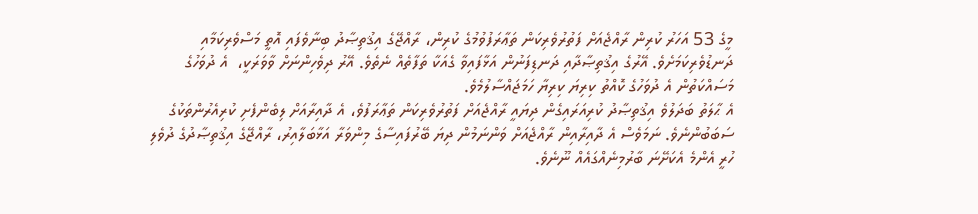މީގެ 53 އަހަރު ކުރިން ރާއްޖެއަށް ފަތުރުވެރިކަން ތަޢާރަފުވުމުގެ ކުރިން، ރާއްޖޭގެ އިޤުތިޞާދު ބިނާވެފައި އޮތީ މަސްވެރިކަމާއި ދަނޑުވެރިކަމަށެވެ. އޭރުގެ އިޤުތިޞާދާއި ދަނޑިފަނުން އަޅާފައިވާ ގެއަކާ ތަފާތެއް ނެތެވެ. އޭރު ދިވެހިންނަށް ވާވަރަކީ،  އެ ދުވަހުގެ މަސައްކަތުން އެ ދުވަހުގެ ކޮއްތު ކިރިޔަ ކިރިޔާ ހަމަޖައްސާލުމެވެ.
އެ ޙާލަތު ބަދަލުވެ އިޤުތިޞާދު ކުރިއަރައިގެން ދިޔައީ ރާއްޖެއަށް ފަތުރުވެރިކަން ތަޢާރަފުވެ، އެ ދާއިރާއަށް ލިބެންފެށި ކުރިއެރުންތަކުގެ ސަބަބުންނެވެ. ނަމަވެސް އެ ދާއިރާއިން ރާއްޖެއަށް ވަންނަމުން ދިޔަ ބޭރުފައިސާގެ މިންވަރާ އަޅާބަލާއިރު، ރާއްޖޭގެ އިޤުތިޞާދުގެ ދުވެލި ހުރީ އެންމެ އެކަށޭނަ ބާރުމިނެއްގައެއް ނޫނެވެ.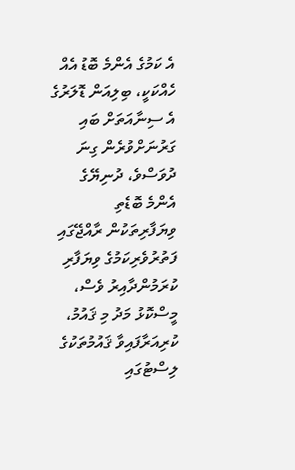އެ ކަމުގެ އެންމެ ބޮޑު އެއް ހެއްކަކީ، ބިލިއަން ޑޮލަރުގެ އެ ސިނާއަތަށް ބައި ގަރުނަށްވުރެން ގިނަ ދުވަސްވެ، ދުނިޔޭގެ އެންމެ ބޮޑެތި ވިޔަފާރިތަކުން ރާއްޖޭގައި ފަތުރުވެރިކަމުގެ ވިޔަފާރި ކުރަމުންދާއިރު ވެސް، މީސްކޮޅު މަދު މި ޤައުމު، ކުރިއަރާފައިވާ ޤައުމުތަކުގެ ލިސްޓުގައި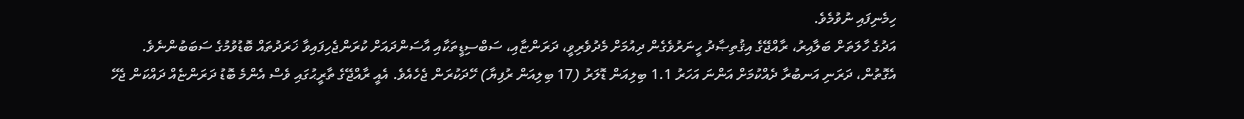ހިމެނިފައި ނުވުމެވެ.
އަދުގެ ހާލަތަށް ބަލާއިރު، ރާއްޖޭގެ އިޤުތިޞާދު ހީނަރުވެގެން ދިއުމަށް މެދުވެރިވީ، ދަރަންޏާއި، ސަބްސިޑީތަކާއި އާސަންދައަށް ކުރަންޖެހިފައިވާ ޚަރަދުތައް ބޮޑުވުމުގެ ސަބަބުންނެވެ.
އެގޮތުން، ދަރަނި އަނބުރާ ދެއްކުމަށް އަންނަ އަހަރު 1.1 ބިލިއަން ޑޮލަރު (17 ބިލިއަން ރުފިޔާ) ހޭދަކުރަން ޖެހެއެވެ. އެއީ ރާއްޖޭގެ ތާރީޙުގައި ވެސް އެންމެ ބޮޑު ދަރަންޏެއް ދައްކަން ޖެހޭ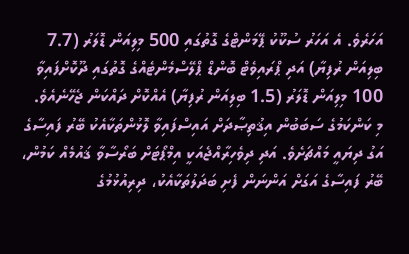އަހަރެވެ. އެ އަހަރު ސުކޫކު ޕޭމަންޓްގެ ގޮތުގައި 500 މިލިއަން ޑޮލަރު (7.7 ބިލިއަން ރުފިޔާ) އަދި ޕްރައިވެޓް ބޮންޑް ޕްލޭސްމެންޓެއްގެ ގޮތުގައި ދޫކޮށްފައިވާ 100 މިލިއަން ޑޮލަރު (1.5 ބިލިއަން ރުފިޔާ) އެއްކޮށް ދައްކަން ޖެހޭނެއެވެ.
މި ކަންކަމުގެ ސަބަބުން އިޤުތިޞާދަށް އައިސްފައިވާ ލޮޅުންތަކާއެކު ބޭރު ފައިސާގެ އަގު ދިޔައީ މައްޗަށެވެ. އަދި ދިވެހިރާއްޖެއަކީ އިމްޕޯޓަށް ބަރޯސާވާ ޤައުމެއް ކަމުން، ބޭރު ފައިސާގެ އަގަށް އަންނަން ފެށި ބަދަލުތަކާއެކު، ދިރިއުޅުމުގެ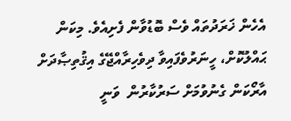އެހެން ޚަރަދުތައް ވެސް ބޮޑުވާން ފެށިއެވެ. މިކަން ޙައްލުކޮށް، ހީނަރުވެފައިވާ ދިވެހިރާއްޖޭގެ އިޤުތިޞާދަށް އާރޯކަން ގެނުވުމަށް ސަރުކާރުން  ވަނީ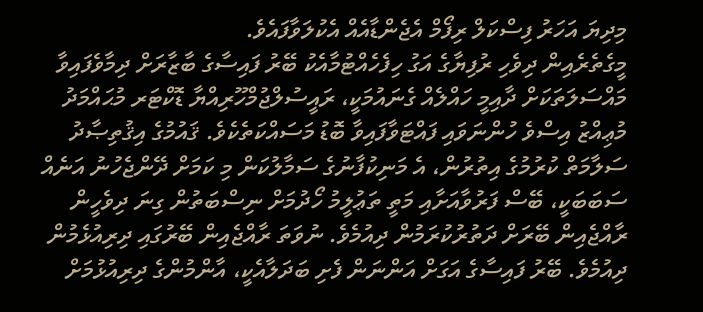މިދިޔަ އަހަރު ފިސްކަލް ރިފޯމް އެޖެންޑާއެއް އެކުލަވާފައެވެ.
މީގެތެރެއިން ދިވެހި ރުފިޔާގެ އަގު ހިފެހެއްޓުމާއެކު ބޭރު ފައިސާގެ ބާޒާރަށް ދިމާވެފައިވާ މައްސަލަތަކަށް ދާއިމީ ހައްލެއް ގެނައުމަކީ، ރައީސުލްޖުމްހޫރިއްޔާ ޑޮކްޓަރ މުޙައްމަދު މުޢިއްޒު އިސްވެ ހުންނަވައި ފައްޓަވާފައިވާ ބޮޑު މަސައްކަތެކެވެ. ޤައުމުގެ އިޤުތިޞާދު ސަލާމަތް ކުރުމުގެ އިތުރުން، އެ މަނިކުފާނުގެ ސަމާލުކަން މި ކަމަށް ދޭންޖެހުނު އަނެއް ސަބަބަކީ، ބޭސް ފަރުވާއަށާއި މަތީ ތަޢުލީމު ހޯދުމަށް ނިސްބަތުން ގިނަ ދިވެހީން ރާއްޖެއިން ބޭރަށް ދަތުރުކުރަމުން ދިއުމެވެ. ނުވަތަ ރާއްޖެއިން ބޭރުގައި ދިރިއުޅެމުން ދިއުމެވެ. ބޭރު ފައިސާގެ އަގަށް އަންނަން ފެށި ބަދަލާއެކީ، އާންމުންގެ ދިރިއުޅުމަށް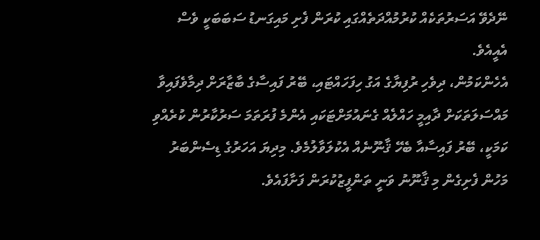ނޭދެވޭ އަސަރުތަކެއް ކުރުމުއްދަތެއްގައި ކުރަން ފެށި މައިގަނޑު ސަބަބަކީ ވެސް އެއީއެވެ.
އެހެންކަމުން، ދިވެހި ރުފިޔާގެ އަގު ހިފަހައްޓައި، ބޭރު ފައިސާގެ ބާޒާރަށް ދިމާވެފައިވާ މައްސަލަތަކަށް ދާއިމީ ހައްލެއް ގެނައުމަށްޓަކައި އެންމެ ފުރަތަމަ ސަރުކާރުން ކުރެއްވި ކަމަކީ، ބޭރު ފައިސާއާ ބެހޭ ޤާނޫނެއް އެކުލަވާލުމެވެ. މިދިޔަ އަހަރުގެ ޑިސެންބަރު މަހުން ފެށިގެން މި ޤާނޫނު ވަނީ ތަންފީޒުކުރަން ފަށާފައެވެ.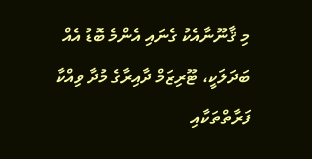މި ޤާނޫނާއެކު ގެނައި އެންމެ ބޮޑު އެއް ބަދަލަކީ، ޓޫރިޒަމް ދާއިރާގެ މުދާ ވިއްކާ ފަރާތްތަކާއި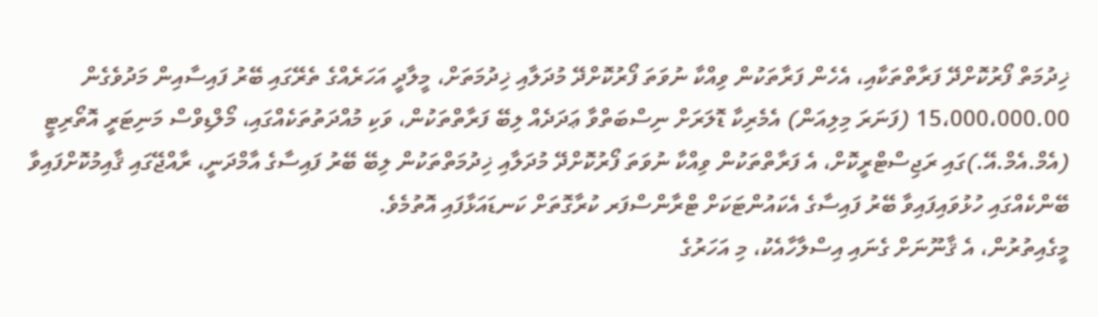ޚިދުމަތް ފޯރުކޮށްދޭ ފަރާތްތަކާއި، އެހެން ފަރާތަކުން ވިއްކާ ނުވަތަ ފޯރުކޮށްދޭ މުދަލާއި ޚިދުމަތަށް، މީލާދީ އަހަރެއްގެ ތެރޭގައި ބޭރު ފައިސާއިން މަދުވެގެން 15،000،000.00 (ފަނަރަ މިލިއަން) އެމެރިކާ ޑޮލަރަށް ނިސްބަތްވާ ޢަދަދެއް ލިބޭ ފަރާތްތަކުން، ވަކި މުއްދަތުތަކެއްގައި، މޯލްޑިވްސް މަނިޓަރީ އޮތޯރިޓީ (އެމް.އެމް.އޭ.)ގައި ރަޖިސްޓްރީކޮށް، އެ ފަރާތްތަކުން ވިއްކާ ނުވަތަ ފޯރުކޮށްދޭ މުދަލާއި ޚިދުމަތްތަކުން ލިބޭ ބޭރު ފައިސާގެ އާމްދަނީ، ރާއްޖޭގައި ޤާއިމުކޮށްފައިވާ ބޭންކެއްގައި ހުޅުވައިފައިވާ ބޭރު ފައިސާގެ އެކައުންޓަކަށް ޓްރާންސްފަރ ކުރާގޮތަށް ކަނޑައަޅާފައި އޮތުމެވެ.
މީގެއިތުރުން، އެ ޤާނޫނަށް ގެނައި އިސްލާހާއެކު، މި އަހަރުގެ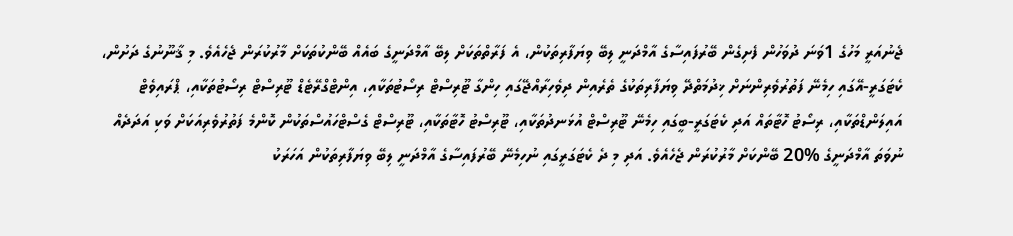ޖެނުއަރީ މަހުގެ 1ވަނަ ދުވަހުން ފެށިގެން ބޭރުފައިސާގެ އާމްދަނީ ލިބޭ ވިޔަފާރިތަކުން، އެ ފަރާތްތަކަށް ލިބޭ އާމްދަނީގެ ބައެއް ބޭންކުތަކަށް މާރުކުރަން ޖެހެއެވެ. މި ޤާނޫނުގެ ދަށުން، ކެޓަގަރީ-އޭގައި ހިމެނޭ ފަތުރުވެރިންނަށް ޚިދުމަތްދޭ ވިޔަފާރިތަކުގެ ތެރެއިން ދިވެހިރާއްޖޭގައި ހިންގާ ޓޫރިސްޓް ރިސޯޓުތަކާއި، އިންޓްގްރޭޓެޑް ޓޫރިސްޓް ރިސޯޓުތަކާއި، ޕްރައިވެޓް އައިލަންޑްތަކާއި، ރިސޯޓު ހޮޓާތައް އަދި ކެޓަގަރީ-ބީގައި ހިމެނޭ ޓޫރިސްޓް އުޅަނދުތަކާއި، ޓޫރިސްޓު ހޮޓާތަކާއި، ޓޫރިސްޓް ގެސްޓްހައުސްތަކުން ކޮންމެ ފަތުރުވެރިއަކަށް ވަކި އަދަދެއް ނުވަތަ އާމްދަނީގެ %20 ބޭންކަށް މާރުކުރަން ޖެހެއެވެ. އަދި މި ދެ ކެޓަގަރީގައި ނުހިމެނޭ ބޭރުފައިސާގެ އާމްދަނީ ލިބޭ ވިޔަފާރިތަކުން އަހަރަކު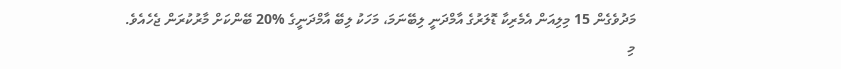މަދުވެގެން 15 މިލިއަން އެމެރިކާ ޑޮލަރުގެ އާމްދަނީ ލިބޭނަމަ، މަހަކު ލިބޭ އާމްދަނީގެ %20 ބޭންކަށް މާރުކުރަން ޖެހެއެވެ.
މި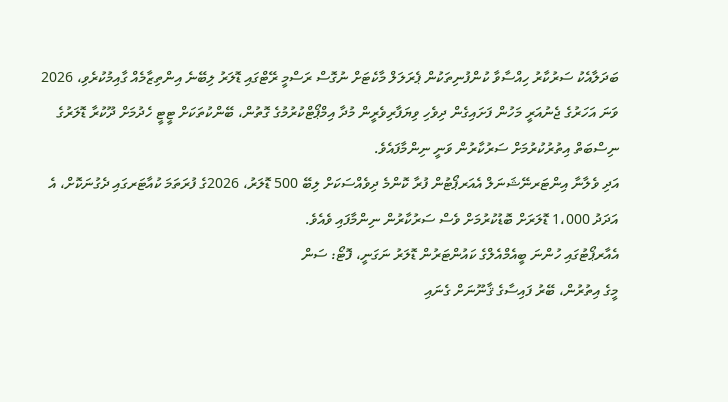ބަދަލާއެކު ސަރުކާރު ހިއްސާވާ ކުންފުނިތަކުން ޕެރަލަލް މާކެޓަށް ނުގޮސް ރަސްމީ ރޭޓްގައި ޑޮލަރު ލިބޭނެ އިންތިޒާމެއް ގާއިމުކުރެވި، 2026 ވަނަ އަހަރުގެ ޖެނުއަރީ މަހުން ފަށައިގެން ދިވެހި ވިޔަފާރިވެރީން މުދާ އިމްޕޯޓްކުރުމުގެ ގޮތުން، ބޭންކުތަކަށް ޓީޓީ ހެދުމަށް ދޫކުރާ ޑޮލަރުގެ ނިސްބަތް އިތުރުކުރުމަށް ސަރުކާރުން ވަނީ ނިންމާފައެވެ.
އަދި ވެލާނާ އިންޓަރނޭޝަނަލް އެއަރޕޯޓުން ފުރާ ކޮންމެ ދިވެއްސަކަށް ލިބޭ 500 ޑޮލަރު، 2026ގެ ފުރަތަމަ ކުއާޓަރގައި ދެގުނަކޮށް، އެ އަދަދު 1،000 ޑޮލަރަށް ބޮޑުކުރުމަށް ވެސް ސަރުކާރުން ނިންމާފައި ވެއެވެ.
އެއާރޕޯޓުގައި ހުންނަ ބީއެމްއެލްގެ ކައުންޓަރުން ޑޮލަރު ނަގަނީ، ފޮޓޯ: ސަން
މީގެ އިތުރުން، ބޭރު ފައިސާގެ ޤާނޫނަށް ގެނައި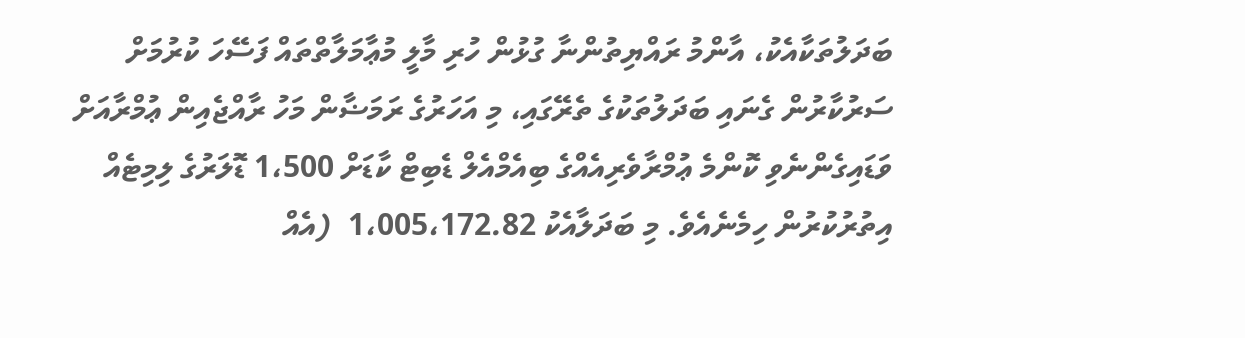ބަދަލުތަކާއެކު، އާންމު ރައްޔިތުންނާ ގުޅުން ހުރި މާލީ މުޢާމަލާތްތައް ފަސޭހަ ކުރުމަށް ސަރުކާރުން ގެނައި ބަދަލުތަކުގެ ތެރޭގައި، މި އަހަރުގެ ރަމަޟާން މަހު ރާއްޖެއިން ޢުމްރާއަށް ވަޑައިގެންނެވި ކޮންމެ ޢުމްރާވެރިއެއްގެ ބިއެމްއެލް ޑެބިޓް ކާޑަށް 1،500 ޑޮލަރުގެ ލިމިޓެއް އިތުރުކުރުން ހިމެނެއެވެ. މި ބަދަލާއެކު 1،005،172.82  (އެއް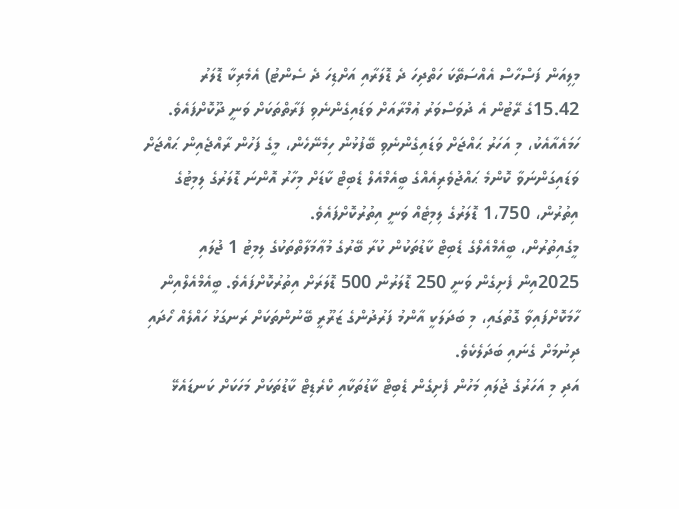މިލިއަން ފަސްހާސް އެއްސަތޭކަ ހަތްދިހަ ދެ ޑޮލަރާއި އަށްޑިހަ ދެ ސެންޓު) އެމެރިކާ ޑޮލަރު 15.42ގެ ރޭޓުން އެ ދުވަސްވަރު ޢުމްރާއަށް ވަޑައިގެންނެވި ފަރާތްތަކަށް ވަނީ ދޫކޮށްފައެވެ.
ހަމައެއާއެކު، މި އަހަރު ޙައްޖަށް ވަޑައިގެންނެވި ބޭފުޅުން ހިމެނޭހެން، މީގެ ފަހުން ރާއްޖެއިން ޙައްޖަށް ވަޑައިގަންނަވާ ކޮންމެ ޙައްޖުވެރިއެއްގެ ބީއެމްއެލް ޑެބިޓް ކާޑަށް މިހާރު އޮންނަ ޑޮލަރުގެ ލިމިޓުގެ އިތުރުން، 1،750 ޑޮލަރުގެ ލިމިޓެއް ވަނީ އިތުރުކޮށްފައެވެ.
މީގެއިތުރުން، ބީއެމްއެލްގެ ޑެބިޓް ކާޑުތަކުން ކުރާ ބޭރުގެ މުޢާމަލާތްތަކުގެ ލިމިޓު 1 ޖުލައި 2025އިން ފެށިގެން ވަނީ 250 ޑޮލަރުން 500 ޑޮލަރަށް އިތުރުކޮށްފައެވެ. ބީއެމްއެލްއިން ހާމަކޮށްފައިވާ ގޮތުގައި، މި ބަދަލަކީ އާންމު ފަރުދުންގެ ޒަރޫރީ ބޭނުންތަކަށް ރަނގަޅު ހައްލެއް ހޯދައި ދިނުމަށް ގެނައި ބަދަލެކެވެ.
އަދި މި އަހަރުގެ ޖުލައި މަހުން ފެށިގެން ޑެބިޓް ކާޑުތަކާއި ކްރެޑިޓް ކާޑުތަކަށް މަހަކަށް ކަނޑައެޅޭ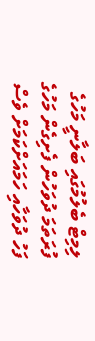ލިމިޓް ބެލުމުގައި ބަލާނީ މަހުގެ ފުރަތަމަ ދުވަހުން ފެށިގެން މަހުގެ ފަހު ދުވަހާއި ހަމައަށްކަމަށް ވެސް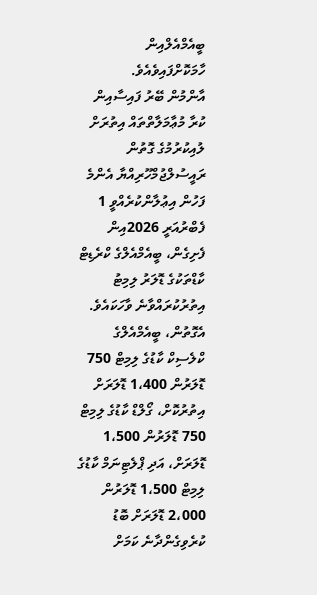ބީއެމްއެލްއިން ހާމަކޮށްފައިވެއެވެ.
އާންމުން ބޭރު ފައިސާއިން ކުރާ މުޢާމަލާތްތައް އިތުރަށް ލުއިކުރުމުގެ ގޮތުން ރައީސުލްޖުމްހޫރިއްޔާ އެންމެ ފަހުން އިޢުލާންކުރެއްވީ 1 ފެބްރުއަރީ 2026އިން ފެށިގެން، ބީއެމްއެލްގެ ކްރެޑިޓް ކާޑްތަކުގެ ޑޮލަރު ލިމިޓު އިތުރުކުރައްވާނެ ވާހަކައެވެ. އެގޮތުން، ބީއެމްއެލްގެ ކްލެސިކް ކާޑުގެ ލިމިޓް 750 ޑޮލަރުން 1،400 ޑޮލަރަށް އިތުރުކޮށް، ގޯލްޑް ކާޑުގެ ލިމިޓް 750 ޑޮލަރުން 1،500 ޑޮލަރަށް، އަދި ޕްލެޓިނަމް ކާޑުގެ ލިމިޓް 1،500 ޑޮލަރުން 2،000 ޑޮލަރަށް ބޮޑު ކުރެވިގެންދާނެ ކަމަށް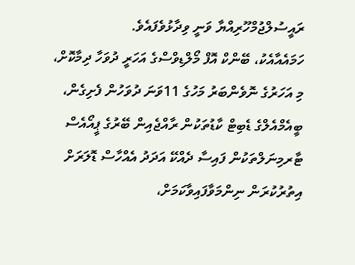ރައީސުލްޖުމްހޫރިއްޔާ ވަނީ ވިދާޅުވެފައެވެ.
ހަމައެއާއެކު، ބޭންކް އޮފް މޯލްޑިވްސްގެ އަހަރީ ދުވަހާ ދިމާކޮށް، މި އަހަރުގެ ނޮވެންބަރު މަހުގެ 11ވަނަ ދުވަހުން ފެށިގެން، ބީއެމްއެލްގެ ޑެބިޓް ކާޑުތަކުން ރާއްޖެއިން ބޭރުގެ ޕީއޯއެސް ޓާރމިނަލްތަކުން ފައިސާ ދެއްކޭ އަދަދު އެއްހާސް ޑޮލަރަށް އިތުރުކުރަން ނިންމަވާފައިވާކަމަށް،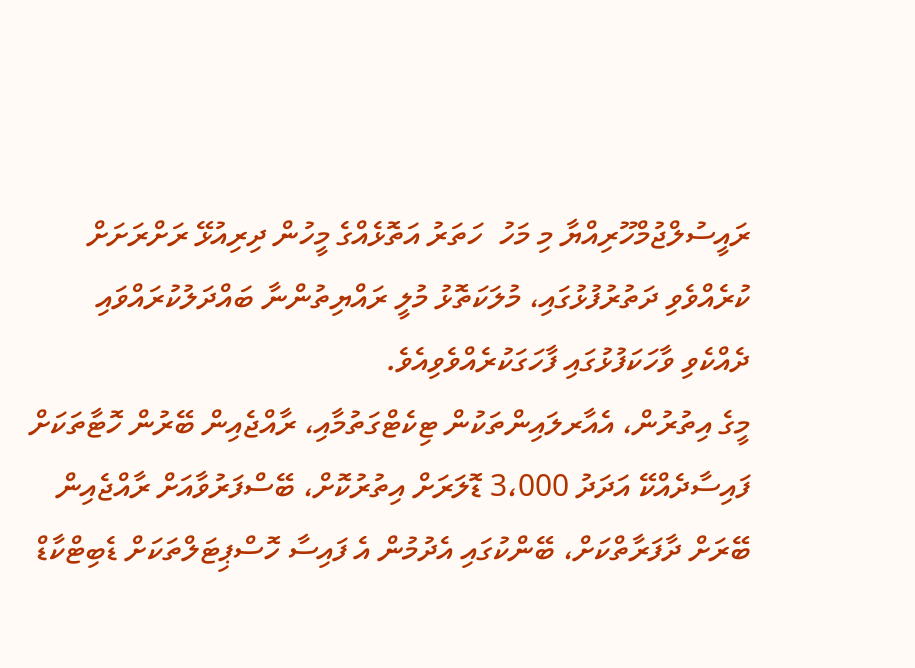ރައީސުލްޖުމްހޫރިއްޔާ މި މަހު  ހަތަރު އަތޮޅެއްގެ މީހުން ދިރިއުޅޭ ރަށްރަށަށް ކުރެއްވެވި ދަތުރުފުޅުގައި، މުލަކަތޮޅު މުލީ ރައްޔިތުންނާ ބައްދަލުކުރައްވައި ދެއްކެވި ވާހަކަފުޅުގައި ފާހަގަކުރެއްވެވިއެވެ.
މީގެ އިތުރުން، އެއާރލައިންތަކުން ޓިކެޓްގަތުމާއި، ރާއްޖެއިން ބޭރުން ހޮޓާތަކަށް ފައިސާދެއްކޭ އަދަދު 3،000 ޑޮލަރަށް އިތުރުކޮށް، ބޭސްފަރުވާއަށް ރާއްޖެއިން ބޭރަށް ދާފަރާތްކަށް، ބޭންކުގައި އެދުމުން އެ ފައިސާ ހޮސްޕިޓަލްތަކަށް ޑެބިޓްކާޑް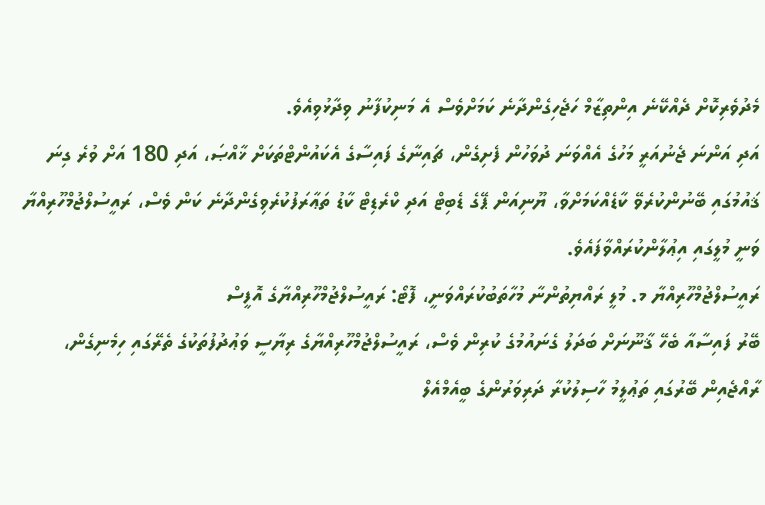މެދުވެރިކޮށް ދެއްކޭނެ އިންތިޒާމް ހަޖެހިގެންދާނެ ކަމަށްވެސް އެ މަނިކުފާނު ވިދާޅުވިއެވެ.
އަދި އަންނަ ޖެނުއަރީ މަހުގެ އެއްވަނަ ދުވަހުން ފެށިގެން، ޗައިނާގެ ފައިސާގެ އެކައުންޓްތަކަށް ޚާއްޞަ، އަދި 180 އަށް ވުރެ ގިނަ ޤައުމުގައި ބޭނުންކުރެވޭ ކާޑެއްކަމަށްވާ، ޔޫނިއަން ޕޭގެ ޑެބިޓް އަދި ކްރެޑިޓް ކާޑު ތަޢާރަފުކުރެވިގެންދާނެ ކަން ވެސް، ރައީސުލްޖުމްހޫރިއްޔާ ވަނީ މުލީގައި އިޢުލާންކުރައްވާފައެވެ.
ރައީސުލްޖުމްހޫރިއްޔާ މ. މުލީ ރައްޔިތުންނާ މުހާތަބުކުރައްވަނީ، ފޮޓޯ: ރައީސުލްޖުމްހޫރިއްޔާގެ އޮފީސް
ބޭރު ފައިސާއާ ބެހޭ ޤާނޫނަށް ބަދަލު ގެނައުމުގެ ކުރިން ވެސް، ރައީސުލްޖުމްހޫރިއްޔާގެ ރިޔާސީ ވަޢުދުފުތަކުގެ ތެރޭގައި ހިމެނިގެން، ރާއްޖެއިން ބޭރުގައި ތަޢުލީމު ހާސިލުކުރާ ދަރިވަރުންގެ ބީއެމްއެލް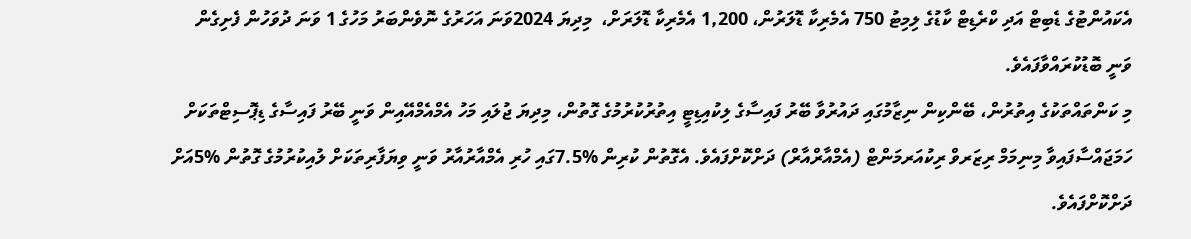އެކައުންޓުގެ ޑެބިޓް އަދި ކްރެޑިޓް ކާޑުގެ ލިމިޓު 750 އެމެރިކާ ޑޮލަރުން، 1,200 އެމެރިކާ ޑޮލަރަށް،  މިދިޔަ 2024ވަނަ އަހަރުގެ ނޮވެންބަރު މަހުގެ 1 ވަނަ ދުވަހުން ފެށިގެން ވަނީ ބޮޑުކުރައްވާފައެވެ.
މި ކަންތައްތަކުގެ އިތުރުން، ބޭންކިން ނިޒާމުގައި ދައުރުވާ ބޭރު ފައިސާގެ ލިކުއިޑިޓީ އިތުރުކުރުމުގެ ގޮތުން، މިދިޔަ ޖުލައި މަހު އެމްއެމްއޭއިން ވަނީ ބޭރު ފައިސާގެ ޑިޕޮސިޓްތަކަށް ހަމަޖައްސާފައިވާ މިނިމަމް ރިޒަރވް ރިކުއަރމަންޓް (އެމްއާރްއާރް) ދަށްކޮށްފައެވެ. އެގޮތުން ކުރިން %7.5ގައި ހުރި އެމްއާރުއާރު ވަނީ ވިޔަފާރިތަކަށް ލުއިކުރުމުގެ ގޮތުން %5އަށް ދަށްކޮށްފައެވެ.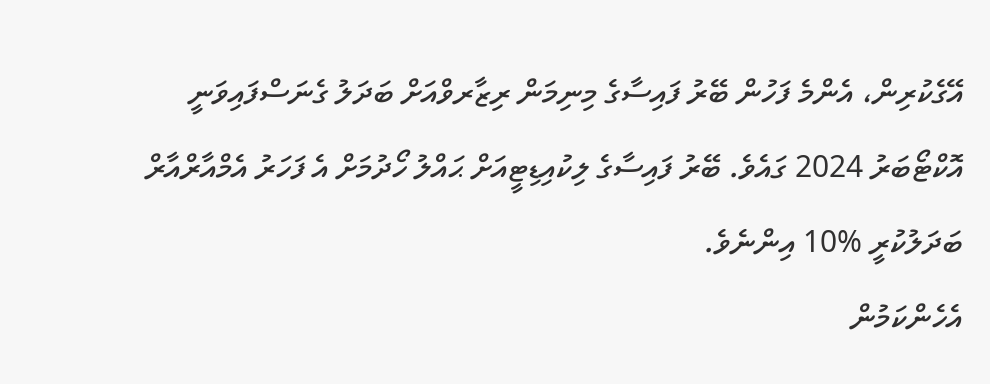އޭގެކުރިން، އެންމެ ފަހުން ބޭރު ފައިސާގެ މިނިމަން ރިޒާރވްއަށް ބަދަލު ގެނަސްފައިވަނީ އޮކްޓޯބަރު 2024 ގައެވެ. ބޭރު ފައިސާގެ ލިކުއިޑިޓީއަށް ޙައްލު ހޯދުމަށް އެ ފަހަރު އެމްއާރްއާރް ބަދަލުކުރީ %10 އިންނެވެ.
އެހެންކަމުން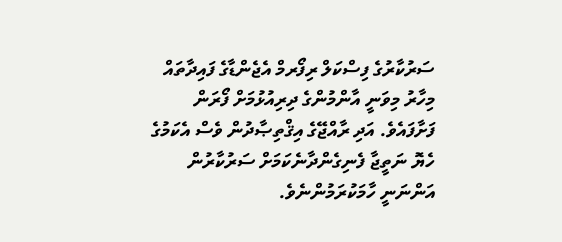ސަރުކާރުގެ ފިސްކަލް ރިފޯރމް އެޖެންޑާގެ ފައިދާތައް މިހާރު މިވަނީ އާންމުންގެ ދިރިއުޅުމަށް ފޯރަން ފަށާފައެވެ. އަދި ރާއްޖޭގެ އިޤްތިޞާދުން ވެސް އެކަމުގެ ހެޔޮ ނަތީޖާ ފެނިގެންދާނެކަމަށް ސަރުކާރުން އަންނަނީ ހާމަކުރަމުންނެވެ.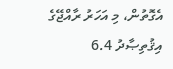އެގޮތުން، މި އަހަރު ރާއްޖޭގެ އިޤުތިޞާދު 6.4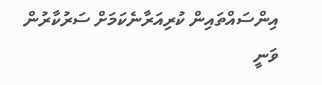އިންސައްތައިން ކުރިއަރާނެކަމަށް ސަރުކާރުން ވަނީ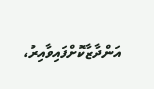އަންދާޒާކޮށްފައިވާއިރު،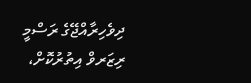ދިވެހިރާއްޖޭގެ ރަސްމީ ރިޒަރވް އިތުރުކޮށް،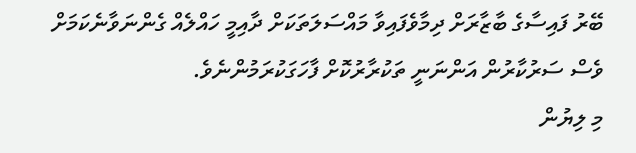ބޭރު ފައިސާގެ ބާޒާރަށް ދިމާވެފައިވާ މައްސަލަތަކަށް ދާއިމީ ހައްލެއް ގެންނަވާނެކަމަށް ވެސް ސަރުކާރުން އަންނަނީ ތަކުރާރުކޮށް ފާހަގަކުރަމުންނެވެ.
މި ލިޔުން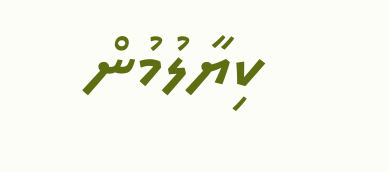ކިޔާލުމުން